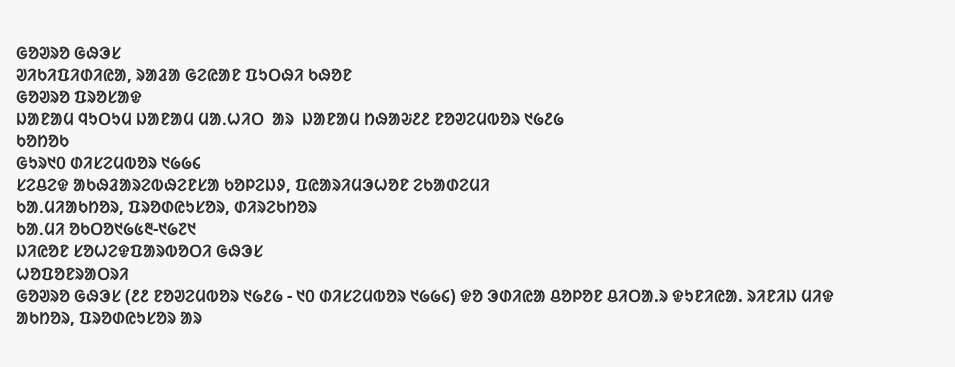ᱜᱚᱣᱨᱚ ᱜᱷᱳᱥ
ᱣᱤᱠᱤᱯᱤᱰᱤᱭᱟ, ᱨᱟᱲᱟ ᱜᱮᱭᱟᱱ ᱯᱩᱛᱷᱤ ᱠᱷᱚᱱ
ᱜᱚᱣᱨᱚ ᱯᱨᱚᱥᱟᱫ
ᱡᱟᱱᱟᱢ ᱧᱩᱛᱩᱢ ᱡᱟᱱᱟᱢ ᱢᱟᱹᱦᱤᱛ  ᱟᱨ  ᱡᱟᱱᱟᱢ ᱴᱷᱟᱶ᱒᱒ ᱱᱚᱣᱮᱢᱵᱚᱨ ᱑᱙᱒᱙
ᱠᱚᱴᱚᱠ
ᱜᱩᱨ᱑᱐ ᱰᱤᱥᱮᱢᱵᱚᱨ ᱑᱙᱙᱔
ᱥᱮᱪᱮᱫ ᱟᱠᱷᱲᱟᱨᱮᱵᱷᱮᱱᱥᱟ ᱠᱚᱞᱮᱡᱽ, ᱯᱭᱟᱨᱤᱢᱳᱦᱚᱱ ᱮᱠᱟᱰᱮᱢᱤ
ᱠᱟᱹᱢᱤᱟᱠᱴᱚᱨ, ᱯᱨᱚᱰᱭᱩᱥᱚᱨ, ᱰᱤᱨᱮᱠᱴᱚᱨ
ᱠᱟᱹᱢᱤ ᱚᱠᱛᱚ᱑᱙᱕᱓-᱑᱙᱗᱑
ᱡᱤᱭᱚᱱ ᱥᱚᱦᱮᱫᱯᱟᱨᱵᱚᱛᱤ ᱜᱷᱳᱥ
ᱦᱚᱯᱚᱱᱨᱟᱛᱨᱤ
ᱜᱚᱣᱨᱚ ᱜᱷᱳᱥ (᱒᱒ ᱱᱚᱣᱮᱢᱵᱚᱨ ᱑᱙᱒᱙ - ᱑᱐ ᱰᱤᱥᱮᱢᱵᱚᱨ ᱑᱙᱙᱔) ᱫᱚ ᱳᱰᱤᱭᱟ ᱪᱚᱞᱚᱱ ᱪᱤᱛᱟ.ᱨ ᱫᱩᱱᱤᱭᱟ. ᱨᱤᱱᱤᱡ ᱢᱤᱫ ᱟᱠᱴᱚᱨ, ᱯᱨᱚᱰᱭᱩᱥᱚᱨ ᱟᱨ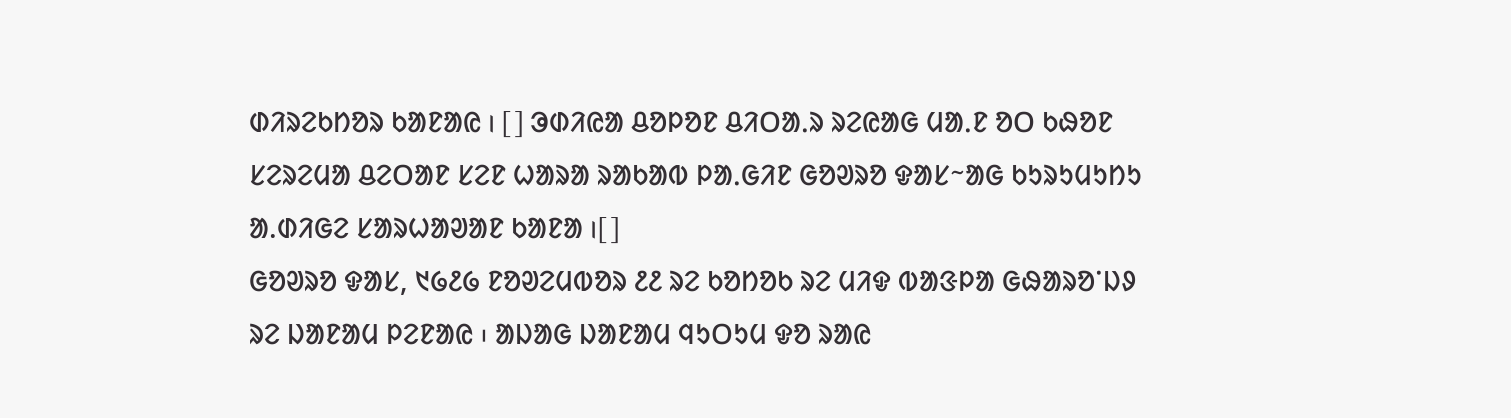ᱰᱤᱨᱮᱠᱴᱚᱨ ᱠᱟᱱᱟᱭ । [] ᱳᱰᱤᱭᱟ ᱪᱚᱞᱚᱱ ᱪᱤᱛᱟᱹᱨ ᱨᱮᱭᱟᱜ ᱢᱟᱹᱱ ᱚᱛ ᱠᱷᱚᱱ ᱥᱮᱨᱮᱢᱟ ᱪᱮᱛᱟᱱ ᱥᱮᱱ ᱦᱟᱨᱟ ᱨᱟᱠᱟᱵ ᱞᱟᱹᱜᱤᱱ ᱜᱚᱣᱨᱚ ᱫᱟᱥᱻᱟᱜ ᱠᱩᱨᱩᱢᱩᱴᱩ ᱟ.ᱰᱤᱜᱮ ᱥᱟᱨᱦᱟᱣᱟᱱ ᱠᱟᱱᱟ ।[]
ᱜᱚᱣᱨᱚ ᱫᱟᱥ, ᱑᱙᱒᱙ ᱱᱚᱣᱮᱢᱵᱚᱨ ᱒᱒ ᱨᱮ ᱠᱚᱴᱚᱠ ᱨᱮ ᱢᱤᱫ ᱵᱟᱝᱞᱟ ᱜᱷᱟᱨᱚᱸᱡᱽ ᱨᱮ ᱡᱟᱱᱟᱢ ᱞᱮᱱᱟᱭ ᱾ ᱟᱡᱟᱜ ᱡᱟᱱᱟᱢ ᱧᱩᱛᱩᱢ ᱫᱚ ᱨᱟᱭ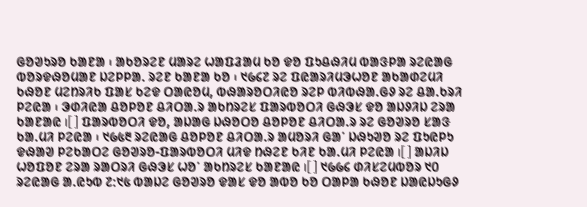ᱜᱚᱣᱩᱨᱚ ᱠᱟᱱᱟ ᱾ ᱟᱠᱚᱨᱮᱱ ᱢᱟᱨᱮ ᱦᱟᱯᱲᱟᱢ ᱠᱚ ᱫᱚ ᱯᱩᱪᱷᱤᱢ ᱵᱟᱝᱞᱟ ᱨᱮᱭᱟᱜ ᱵᱚᱨᱫᱷᱚᱢᱟᱱ ᱡᱮᱞᱞᱟ. ᱨᱮᱱ ᱠᱟᱱᱟ ᱠᱚ ᱾ ᱑᱙᱔᱗ ᱨᱮ ᱯᱭᱟᱨᱤᱢᱳᱦᱚᱱ ᱟᱠᱟᱰᱮᱢᱤ ᱠᱷᱚᱱ ᱢᱮᱴᱨᱤᱠ ᱯᱟᱥ ᱠᱮᱫ ᱛᱟᱭᱚᱢ, ᱵᱷᱟᱨᱚᱛᱤᱭᱚ ᱨᱮᱞ ᱵᱤᱵᱷᱟ.ᱜᱽ ᱨᱮ ᱪᱟ.ᱠᱨᱤ ᱞᱮᱭᱟ ᱾ ᱳᱰᱤᱭᱟ ᱪᱚᱞᱚᱱ ᱪᱤᱛᱟ.ᱨ ᱟᱠᱴᱨᱮᱥ ᱯᱟᱨᱵᱚᱛᱤ ᱜᱷᱳᱥ ᱫᱚ ᱟᱡᱽᱤᱡ ᱮᱨᱟ ᱠᱟᱱᱟᱭ ।[] ᱯᱟᱨᱵᱚᱛᱤ ᱫᱚ, ᱟᱡᱟᱜ ᱡᱷᱚᱛᱚ ᱪᱚᱞᱚᱱ ᱪᱤᱛᱟ.ᱨ ᱨᱮ ᱜᱚᱣᱨᱚ ᱥᱟᱝ ᱠᱟ.ᱢᱤ ᱞᱮᱭᱟ ᱾ ᱑᱙᱕᱓ ᱨᱮᱭᱟᱜ ᱪᱚᱞᱚᱱ ᱪᱤᱛᱟ.ᱨ ᱟᱢᱚᱨᱤ ᱜᱟᱸ ᱡᱷᱩᱣᱚ ᱨᱮ ᱯᱩᱭᱞᱩ ᱫᱷᱟᱣ ᱞᱮᱠᱟᱛᱮ ᱜᱚᱣᱨᱚ-ᱯᱟᱨᱵᱚᱛᱤ ᱢᱤᱫ ᱴᱷᱮᱱ ᱠᱤᱱ ᱠᱟ.ᱢᱤ ᱞᱮᱭᱟ ।[] ᱟᱡᱤᱡ ᱦᱚᱯᱚᱱ ᱮᱨᱟ ᱨᱟᱛᱨᱤ ᱜᱷᱳᱥ ᱦᱚᱸ ᱟᱠᱴᱨᱮᱥ ᱠᱟᱱᱟᱭ ।[] ᱑᱙᱙᱔ ᱰᱤᱥᱮᱢᱵᱚᱨ ᱑᱐ ᱨᱮᱭᱟᱜ ᱟ.ᱭᱩᱵ ᱗ᱺ᱑᱕ ᱵᱟᱡᱮ ᱜᱚᱣᱨᱚ ᱫᱟᱥ ᱫᱚ ᱟᱵᱚ ᱠᱚ ᱛᱟᱞᱟ ᱠᱷᱚᱱ ᱡᱟᱭᱡᱩᱜᱽ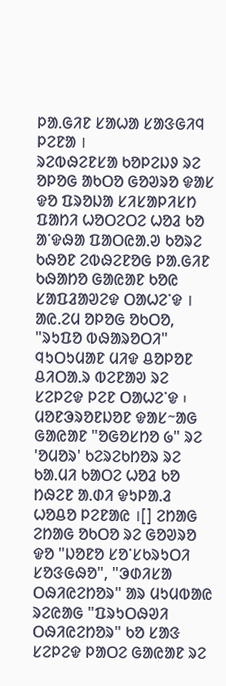ᱞᱟ.ᱜᱤᱱ ᱥᱟᱦᱟ ᱥᱟᱝᱜᱤᱧ ᱞᱮᱱᱟ ।
ᱨᱮᱵᱷᱮᱱᱥᱟ ᱠᱚᱞᱮᱡᱽ ᱨᱮ ᱚᱞᱚᱜ ᱟᱠᱛᱚ ᱜᱚᱣᱨᱚ ᱫᱟᱥ ᱫᱚ ᱯᱨᱚᱡᱟ ᱥᱤᱥᱟᱞᱤᱥᱴ ᱯᱟᱴᱤ ᱦᱚᱛᱮᱛᱮ ᱦᱚᱲ ᱠᱚ ᱟᱸᱫᱷᱟ ᱯᱟᱛᱭᱟ.ᱣ ᱠᱚᱨᱮ ᱠᱷᱚᱱ ᱮᱵᱷᱮᱱᱚᱜ ᱞᱟ.ᱜᱤᱱ ᱠᱷᱟᱴᱚ ᱜᱟᱭᱟᱱ ᱠᱚᱭ ᱥᱟᱯᱲᱟᱣᱮᱫ ᱛᱟᱦᱮᱸᱫ । ᱟᱭ.ᱮᱢ ᱚᱞᱚᱜ ᱚᱠᱛᱚ, "ᱨᱩᱯᱚ ᱵᱷᱟᱨᱚᱛᱤ" ᱧᱩᱛᱩᱢᱟᱱ ᱢᱤᱫ ᱪᱚᱞᱚᱱ ᱪᱤᱛᱟ.ᱨ ᱵᱮᱱᱟᱣ ᱨᱮ ᱥᱮᱞᱮᱫ ᱞᱮᱱ ᱛᱟᱦᱮᱸᱫ ᱾ ᱢᱚᱱᱳᱨᱚᱱᱡᱚᱱ ᱫᱟᱥᱻᱟᱜ ᱜᱟᱭᱟᱱ "ᱚᱜᱚᱥᱴᱚ ᱙" ᱨᱮ 'ᱚᱢᱚᱨ' ᱠᱮᱨᱮᱠᱴᱚᱨ ᱨᱮ ᱠᱟ.ᱢᱤ ᱠᱟᱛᱮ ᱦᱚᱲ ᱠᱚ ᱴᱷᱮᱱ ᱟ.ᱰᱤ ᱫᱩᱞᱟ.ᱲ ᱦᱚᱪᱚ ᱞᱮᱱᱟᱭ ।[] ᱮᱴᱟᱜ ᱮᱴᱟᱜ ᱚᱠᱛᱚ ᱨᱮ ᱜᱚᱣᱨᱚ ᱫᱚ "ᱡᱚᱱᱚ ᱥᱚᱸᱥᱠᱨᱩᱛᱤ ᱥᱚᱝᱜᱷᱚ", "ᱳᱰᱤᱥᱟ ᱛᱷᱤᱭᱮᱴᱚᱨ" ᱟᱨ ᱢᱩᱢᱵᱟᱭ ᱨᱮᱭᱟᱜ "ᱯᱨᱩᱛᱷᱣᱤ ᱛᱷᱤᱭᱮᱴᱚᱨ" ᱠᱚ ᱥᱟᱝ ᱥᱮᱞᱮᱫ ᱞᱟᱛᱮ ᱜᱟᱭᱟᱱ ᱨᱮ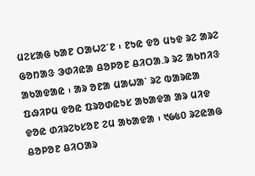ᱢᱮᱥᱟᱜ ᱠᱟᱱ ᱛᱟᱦᱮᱸᱱ ᱾ ᱱᱩᱭ ᱫᱚ ᱢᱩᱫ ᱨᱮ ᱟᱨᱮ ᱜᱚᱴᱟᱝ ᱳᱰᱤᱭᱟ ᱪᱚᱞᱚᱱ ᱪᱤᱛᱟ.ᱨ ᱨᱮ ᱟᱠᱴᱤᱝ ᱟᱠᱟᱫᱟᱭ ᱾ ᱟᱨ ᱚᱱᱟ ᱢᱟᱦᱟᱸ ᱨᱮ ᱵᱟᱨᱭᱟ ᱯᱷᱤᱞᱢ ᱫᱚᱭ ᱯᱨᱚᱰᱭᱩᱥ ᱟᱠᱟᱫᱟ ᱟᱨ ᱢᱤᱫ ᱫᱚᱭ ᱰᱤᱨᱮᱠᱥᱚᱱ ᱮᱢ ᱟᱠᱟᱫᱟ ᱾ ᱑᱙᱕᱐ ᱨᱮᱭᱟᱜ ᱪᱚᱞᱚᱱ ᱪᱤᱛᱟᱨ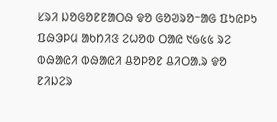ᱥᱨᱤ ᱡᱚᱜᱚᱱᱱᱟᱛᱷ ᱫᱚ ᱜᱚᱣᱨᱚᱻᱟᱜ ᱯᱩᱭᱞᱩ ᱯᱷᱳᱞᱢ ᱟᱠᱴᱤᱝ ᱮᱦᱚᱵ ᱛᱟᱭ ᱑᱙᱕᱕ ᱨᱮ ᱵᱷᱟᱭᱤ ᱵᱷᱟᱭᱤ ᱪᱚᱞᱚᱱ ᱪᱤᱛᱟ.ᱨ ᱫᱚ ᱱᱤᱡᱮᱨ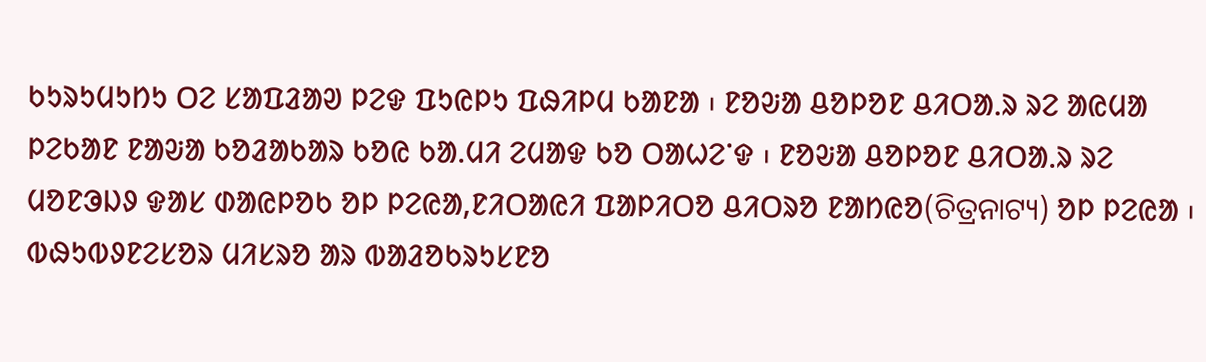ᱠᱩᱨᱩᱢᱩᱴᱩ ᱛᱮ ᱥᱟᱯᱲᱟᱣ ᱞᱮᱫ ᱯᱩᱭᱞᱩ ᱯᱷᱤᱞᱢ ᱠᱟᱱᱟ ᱾ ᱱᱚᱶᱟ ᱪᱚᱞᱚᱱ ᱪᱤᱛᱟ.ᱨ ᱨᱮ ᱟᱭᱢᱟ ᱞᱮᱠᱟᱱ ᱱᱟᱶᱟ ᱠᱚᱲᱟᱠᱟᱨ ᱠᱚᱭ ᱠᱟ.ᱢᱤ ᱮᱢᱟᱫ ᱠᱚ ᱛᱟᱦᱮᱸᱫ ᱾ ᱱᱚᱶᱟ ᱪᱚᱞᱚᱱ ᱪᱤᱛᱟ.ᱨ ᱨᱮ ᱢᱚᱱᱳᱡᱽ ᱫᱟᱥ ᱰᱟᱭᱞᱚᱠ ᱚᱞ ᱞᱮᱭᱟ,ᱱᱤᱛᱟᱭᱤ ᱯᱟᱞᱤᱛᱚ ᱪᱤᱛᱨᱚ ᱱᱟᱴᱭᱚ(ଚିତ୍ରନାଟ୍ୟ) ᱚᱞ ᱞᱮᱭᱟ ᱾ ᱵᱷᱩᱵᱽᱱᱮᱥᱚᱨ ᱢᱤᱥᱨᱚ ᱟᱨ ᱵᱟᱲᱚᱠᱨᱩᱥᱱᱚ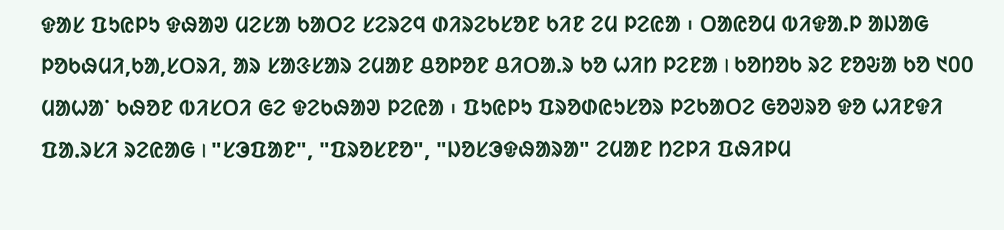ᱫᱟᱥ ᱯᱩᱭᱞᱩ ᱫᱷᱟᱣ ᱢᱮᱥᱟ ᱠᱟᱛᱮ ᱥᱮᱨᱮᱧ ᱰᱤᱨᱮᱠᱥᱚᱱ ᱠᱤᱱ ᱮᱢ ᱞᱮᱭᱟ ᱾ ᱛᱟᱭᱚᱢ ᱵᱤᱫᱟ.ᱞ ᱟᱡᱟᱜ ᱞᱚᱠᱷᱢᱤ,ᱠᱟ,ᱥᱛᱨᱤ, ᱟᱨ ᱥᱟᱝᱥᱟᱨ ᱮᱢᱟᱱ ᱪᱚᱞᱚᱱ ᱪᱤᱛᱟ.ᱨ ᱠᱚ ᱦᱤᱴ ᱞᱮᱱᱟ । ᱠᱚᱴᱚᱠ ᱨᱮ ᱱᱚᱶᱟ ᱠᱚ ᱑᱐᱐ ᱢᱟᱦᱟᱸ ᱠᱷᱚᱱ ᱵᱤᱥᱛᱤ ᱜᱮ ᱫᱮᱠᱷᱟᱣ ᱞᱮᱭᱟ ᱾ ᱯᱩᱭᱞᱩ ᱯᱨᱚᱰᱭᱩᱥᱚᱨ ᱞᱮᱠᱟᱛᱮ ᱜᱚᱣᱨᱚ ᱫᱚ ᱦᱤᱱᱫᱤ ᱯᱟ.ᱨᱥᱤ ᱨᱮᱭᱟᱜ । "ᱥᱳᱯᱟᱱ", "ᱯᱨᱚᱥᱱᱚ", "ᱡᱚᱥᱳᱫᱷᱟᱨᱟ" ᱮᱢᱟᱱ ᱴᱮᱞᱤ ᱯᱷᱤᱞᱢ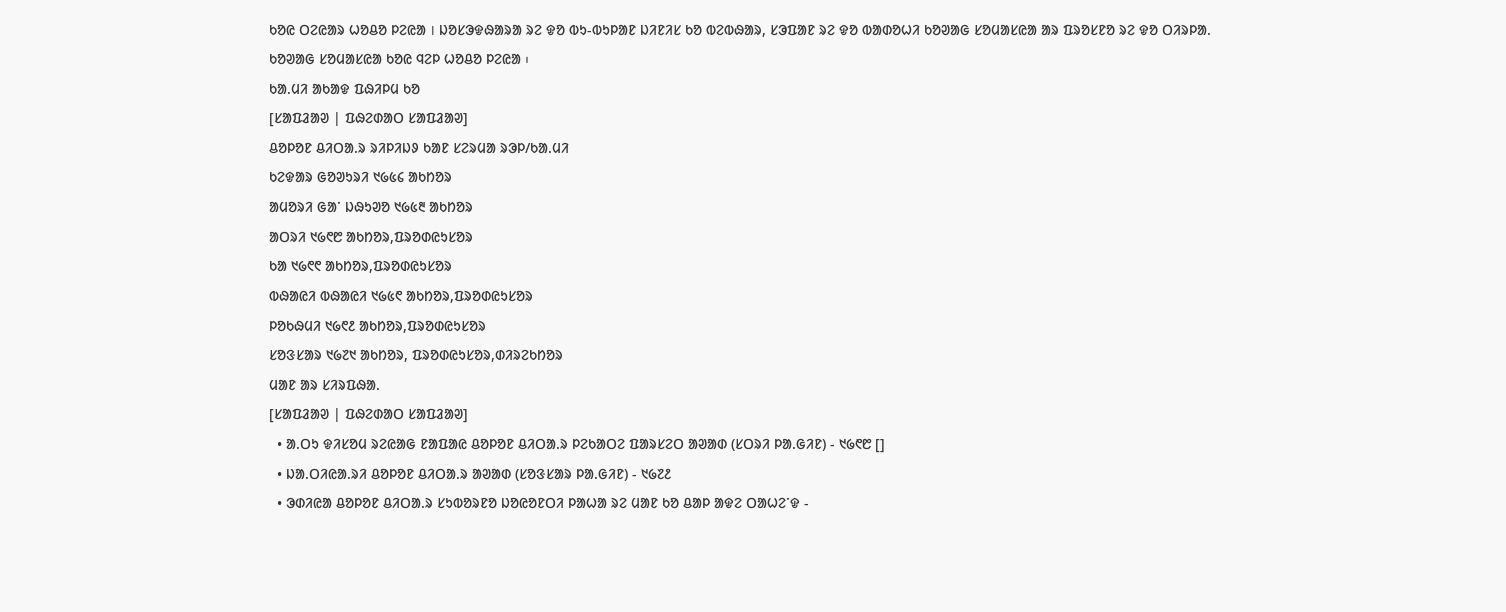ᱠᱚᱭ ᱛᱮᱭᱟᱨ ᱦᱚᱪᱚ ᱞᱮᱭᱟ । ᱡᱚᱥᱳᱫᱷᱟᱨᱟ ᱨᱮ ᱫᱚ ᱵᱩ-ᱵᱩᱞᱟᱱ ᱡᱤᱱᱤᱥ ᱠᱚ ᱵᱮᱵᱷᱟᱨ, ᱥᱳᱯᱟᱱ ᱨᱮ ᱫᱚ ᱵᱟᱰᱚᱦᱤ ᱠᱚᱣᱟᱜ ᱥᱚᱢᱟᱥᱭᱟ ᱟᱨ ᱯᱨᱚᱥᱱᱚ ᱨᱮ ᱫᱚ ᱛᱤᱨᱞᱟ. ᱠᱚᱣᱟᱜ ᱥᱚᱢᱟᱥᱭᱟ ᱠᱚᱭ ᱧᱮᱞ ᱦᱚᱪᱚ ᱞᱮᱭᱟ ᱾
ᱠᱟ.ᱢᱤ ᱟᱠᱟᱫ ᱯᱷᱤᱞᱢ ᱠᱚ
[ᱥᱟᱯᱲᱟᱣ | ᱯᱷᱮᱰᱟᱛ ᱥᱟᱯᱲᱟᱣ]
ᱪᱚᱞᱚᱱ ᱪᱤᱛᱟ.ᱨ ᱨᱤᱞᱤᱡᱽ ᱠᱟᱱ ᱥᱮᱨᱢᱟ ᱨᱳᱞ/ᱠᱟ.ᱢᱤ
ᱠᱮᱫᱟᱨ ᱜᱚᱣᱩᱨᱤ ᱑᱙᱕᱔ ᱟᱠᱴᱚᱨ
ᱟᱢᱚᱨᱤ ᱜᱟᱸ ᱡᱷᱩᱣᱚ ᱑᱙᱕᱓ ᱟᱠᱴᱚᱨ
ᱟᱛᱨᱤ ᱑᱙᱖᱘ ᱟᱠᱴᱚᱨ,ᱯᱨᱚᱰᱭᱩᱥᱚᱨ
ᱠᱟ ᱑᱙᱖᱖ ᱟᱠᱴᱚᱨ,ᱯᱨᱚᱰᱭᱩᱥᱚᱨ
ᱵᱷᱟᱭᱤ ᱵᱷᱟᱭᱤ ᱑᱙᱕᱖ ᱟᱠᱴᱚᱨ,ᱯᱨᱚᱰᱭᱩᱥᱚᱨ
ᱞᱚᱠᱷᱢᱤ ᱑᱙᱖᱒ ᱟᱠᱴᱚᱨ,ᱯᱨᱚᱰᱭᱩᱥᱚᱨ
ᱥᱚᱝᱥᱟᱨ ᱑᱙᱗᱑ ᱟᱠᱴᱚᱨ, ᱯᱨᱚᱰᱭᱩᱥᱚᱨ,ᱰᱤᱨᱮᱠᱴᱚᱨ
ᱢᱟᱱ ᱟᱨ ᱥᱤᱨᱯᱷᱟ.
[ᱥᱟᱯᱲᱟᱣ | ᱯᱷᱮᱰᱟᱛ ᱥᱟᱯᱲᱟᱣ]
  • ᱟ.ᱛᱩ ᱫᱤᱥᱚᱢ ᱨᱮᱭᱟᱜ ᱱᱟᱯᱟᱭ ᱪᱚᱞᱚᱱ ᱪᱤᱛᱟ.ᱨ ᱞᱮᱠᱟᱛᱮ ᱯᱟᱨᱥᱮᱛ ᱟᱣᱟᱰ (ᱥᱛᱨᱤ ᱞᱟ.ᱜᱤᱱ) - ᱑᱙᱖᱘ []
  • ᱡᱟ.ᱛᱤᱭᱟ.ᱨᱤ ᱪᱚᱞᱚᱱ ᱪᱤᱛᱟ.ᱨ ᱟᱣᱟᱰ (ᱥᱚᱝᱥᱟᱨ ᱞᱟ.ᱜᱤᱱ) - ᱑᱙᱗᱒
  • ᱳᱰᱤᱭᱟ ᱪᱚᱞᱚᱱ ᱪᱤᱛᱟ.ᱨ ᱥᱩᱵᱚᱨᱱᱚ ᱡᱚᱭᱚᱱᱛᱤ ᱞᱟᱦᱟ ᱨᱮ ᱢᱟᱱ ᱠᱚ ᱪᱟᱞ ᱟᱫᱮ ᱛᱟᱦᱮᱸᱫ -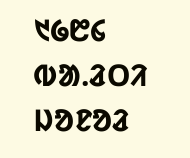᱑᱙᱘᱔
ᱵᱟ.ᱲᱛᱤ ᱡᱚᱱᱚᱲ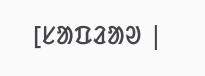[ᱥᱟᱯᱲᱟᱣ |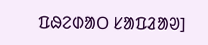ᱯᱷᱮᱰᱟᱛ ᱥᱟᱯᱲᱟᱣ]